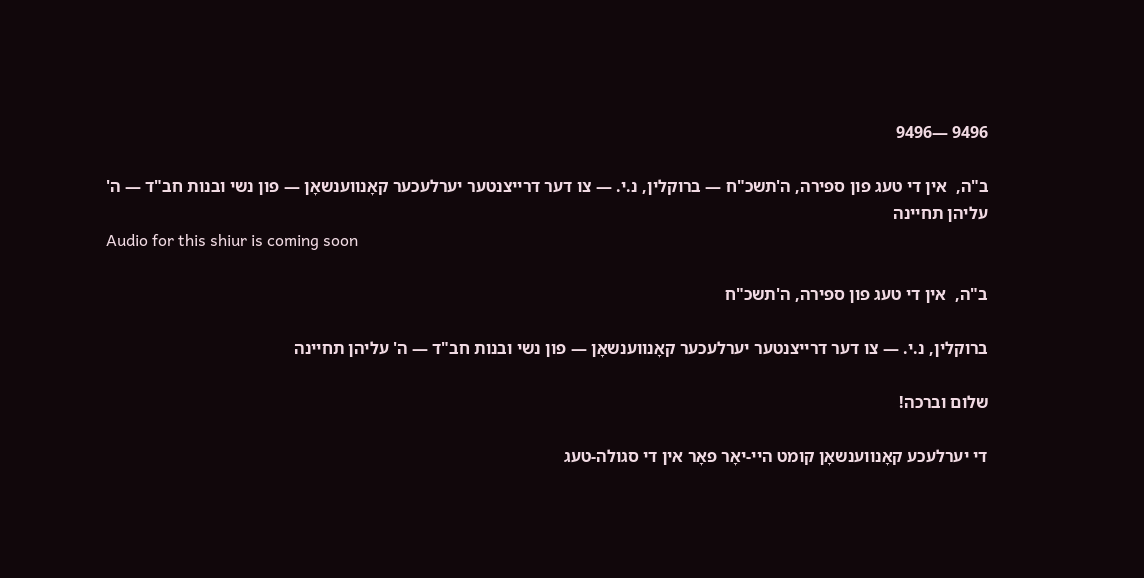9496 —9496

ב"ה,  אין די טעג פון ספירה, ה'תשכ"ח — ברוקלין, נ.י. — צו דער דרייצנטער יערלעכער קאָנווענשאָן — פון נשי ובנות חב"ד — ה' עליהן תחיינה
Audio for this shiur is coming soon

ב"ה,  אין די טעג פון ספירה, ה'תשכ"ח

ברוקלין, נ.י. — צו דער דרייצנטער יערלעכער קאָנווענשאָן — פון נשי ובנות חב"ד — ה' עליהן תחיינה

שלום וברכה!

די יערלעכע קאָנווענשאָן קומט היי-יאָר פאָר אין די סגולה-טעג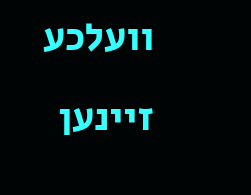וועלכע זיינען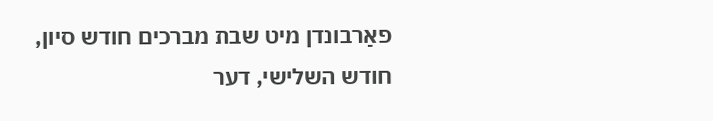פאַרבונדן מיט שבת מברכים חודש סיון, חודש השלישי, דער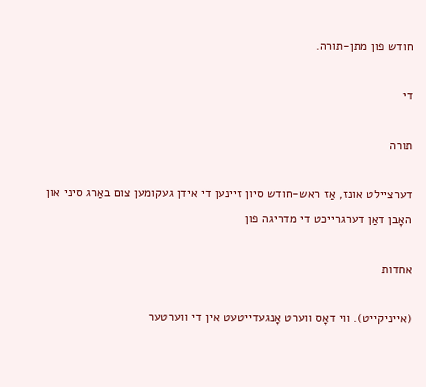חודש פון מתן-תורה.

די

תורה

דערציילט אונז, אַז ראש-חודש סיון זיינען די אידן געקומען צום באַרג סיני און האָבן דאַן דערגרייכט די מדריגה פון

אחדות

(אייניקייט). ווי דאָס ווערט אָנגעדייטעט אין די ווערטער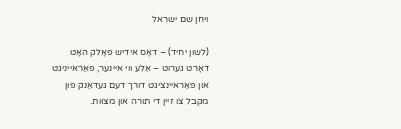ויחן שם ישראל

(לשון יחיד) – דאָס אידיש פאָלק האָט דאָרט גערוט – אַלע ווי איינער, פאַראייניגט און פאַראיינציגט דורך דעם געדאַנק פון מקבל צו זיין די תורה און מצוות.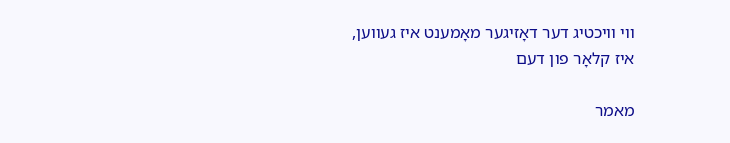ווי וויכטיג דער דאָזיגער מאָמענט איז געווען, איז קלאָר פון דעם

מאמר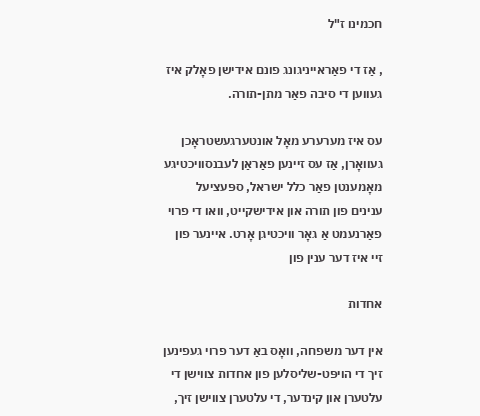חכמינו ז"ל

, אַז די פאַראייניגונג פונם אידישן פאָלק איז געווען די סיבה פאַר מתן-תורה.

עס איז מערערע מאָל אונטערגעשטראָכן געוואָרן, אַז עס זיינען פאַראַן לעבנסוויכטיגע מאָמענטן פאַר כלל ישראל, ספּעציעל ענינים פון תורה און אידישקייט, וואו די פרוי פאַרנעמט אַ גאָר וויכטיגן אָרט. איינער פון זיי איז דער ענין פון

אחדות

אין דער משפחה, וואָס באַ דער פרוי געפינען זיך די הויפּט-שליסלען פון אחדות צווישן די עלטערן און קינדער, די עלטערן צווישן זיך,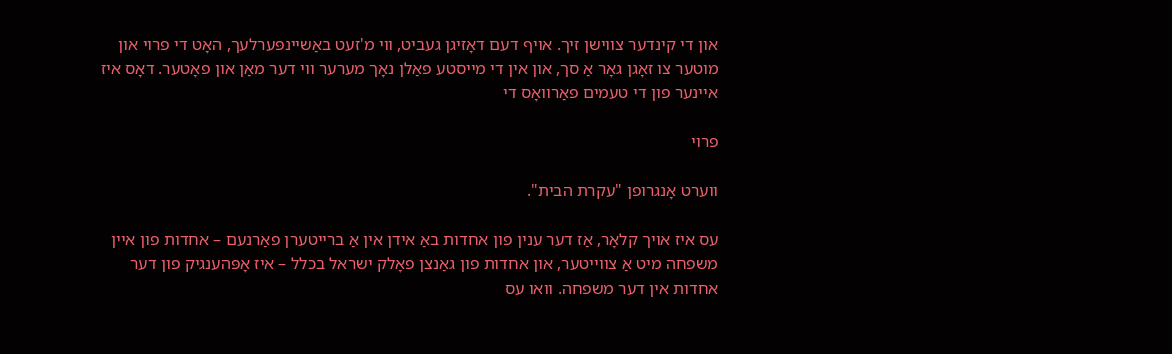און די קינדער צווישן זיך. אויף דעם דאָזיגן געביט, ווי מ'זעט באַשיינפּערלעך, האָט די פרוי און מוטער צו זאָגן גאָר אַ סך, און אין די מייסטע פאַלן נאָך מערער ווי דער מאַן און פאָטער. דאָס איז איינער פון די טעמים פאַרוואָס די

פרוי

ווערט אָנגרופן "עקרת הבית".

עס איז אויך קלאָר, אַז דער ענין פון אחדות באַ אידן אין אַ ברייטערן פאַרנעם – אחדות פון איין משפחה מיט אַ צווייטער, און אחדות פון גאַנצן פאָלק ישראל בכלל – איז אָפּהענגיק פון דער אחדות אין דער משפחה. וואו עס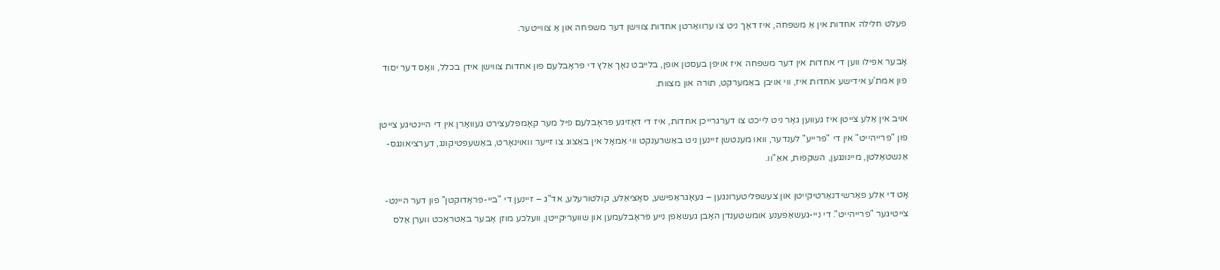פעלט חלילה אחדות אין אַ משפחה, איז דאָך ניט צו ערוואַרטן אחדות צווישן דער משפחה און אַ צווייטער.

אָבער אפילו ווען די אחדות אין דער משפחה איז אויפן בעסטן אופן, בלייבט נאָך אַלץ די פּראָבלעם פון אחדות צווישן אידן בכלל, וואָס דער יסוד פון אמת'ע אידישע אחדות איז, ווי אויבן באַמערקט, תורה און מצוות.

אויב אין אַלע צייטן איז געווען גאָר ניט לייכט צו דערגרייכן אחדות, איז די דאָזיגע פּראָבלעם פיל מער קאָמפּלעצירט געוואָרן אין די היינטיגע צייטן פון "פרייהייט" אין די "פרייע" לענדער, וואו מענטשן זיינען ניט באַשרענקט ווי אַמאָל אין באַצוג צו זייער וואוינאָרט, באַשעפטיקונג, דערציאונגס-אַנשטאַלטן, מיינונגען, השקפות, אאַ"וו.

אָט די אַלע פאַרשידנאַרטיקייטן און צעשפּליטערונגען – געאָגראַפישע, סאָציאַלע, קולטורעלע, אד"ג – זיינען די "ביי-פּראָדוקטן" פון דער היינט-צייטיגער "פרייהייט". די ניי-געשאַפענע אומשטענדן האָבן געשאַפן נייע פּראָבלעמען און שוועריקייטן, וועלכע מוזן אָבער באַטראַכט ווערן אַלס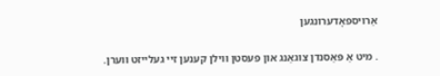אַרויספאָדערונגען

. מיט אַ פּאַסנדן צוגאַנג און פעסטן ווילן קענען זיי געלייזט ווערן.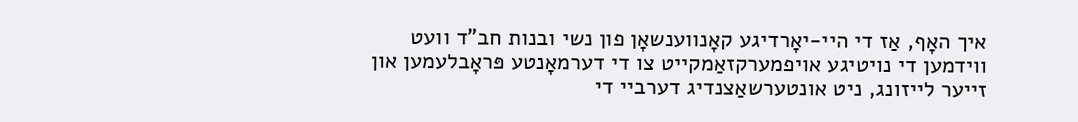איך האָף, אַז די היי-יאָרדיגע קאָנווענשאָן פון נשי ובנות חב"ד וועט ווידמען די נויטיגע אויפמערקזאַמקייט צו די דערמאָנטע פּראָבלעמען און זייער לייזונג, ניט אונטערשאַצנדיג דערביי די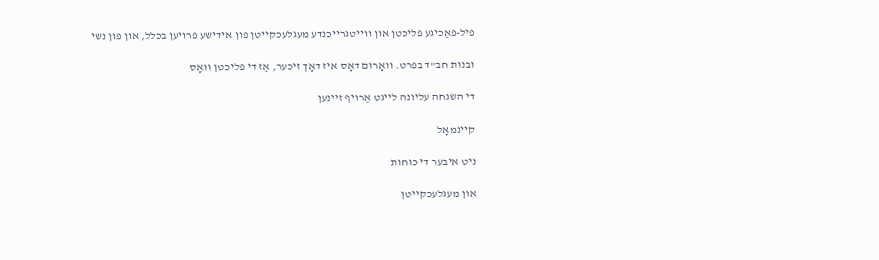פיל-פאַכיגע פליכטן און ווייטגרייכנדע מעגלעכקייטן פון אידישע פרויען בכלל, און פון נשי

ובנות חב"ד בפרט. וואָרום דאָס איז דאָך זיכער, אַז די פליכטן וואָס

די השגחה עליונה לייגט אַרויף זיינען

קיינמאָל

ניט איבער די כוחות

און מעגלעכקייטן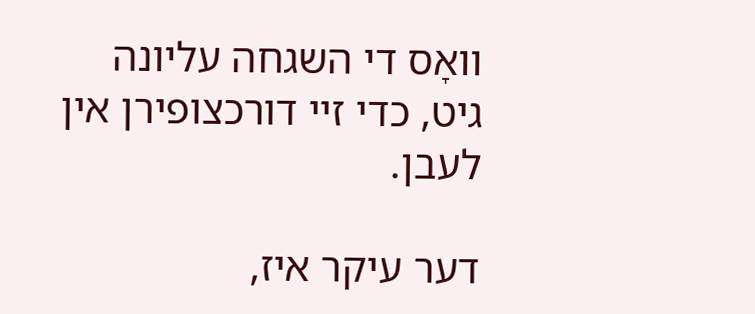וואָס די השגחה עליונה גיט, כדי זיי דורכצופירן אין לעבן.

דער עיקר איז,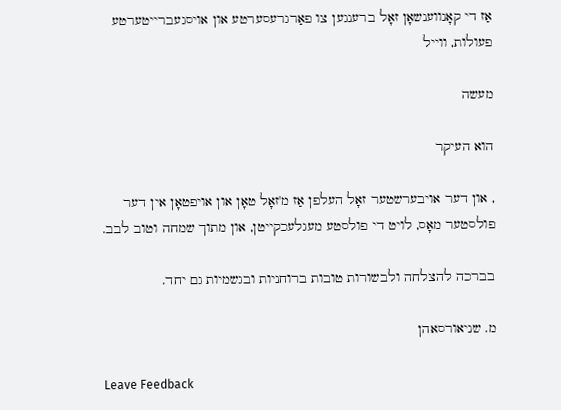אַז די קאָנווענשאָן זאָל ברענגען צו פאַרגרעסערטע און אויסגעברייטערטע פעולות, ווייל

מעשה

הוא העיקר

, און דער אויבערשטער זאָל העלפן אַז מ'זאָל טאָן און אויפטאָן אין דער פולסטער מאָס, לויט די פולסטע מעגלעכקייטן, און מתוך שמחה וטוב לבב.

בברכה להצלחה ולבשורות טובות ברוחניות ובגשמיות גם יחד.

מ. שניאורסאהן

Leave Feedback